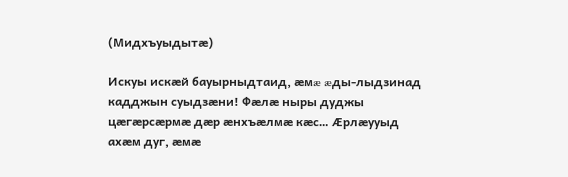(Мидхъуыдытæ)

Искуы искæй бауырныдтаид, æмæ æды-лыдзинад кадджын суыдзæни! Фæлæ ныры дуджы цæгæрсæрмæ дæр æнхъæлмæ кæс… Æрлæууыд ахæм дуг, æмæ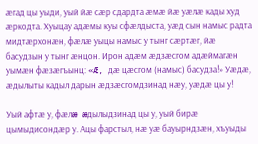æгад цы уыди, уый йæ сæр сдардта æмæ йæ уæлæ кады худ æркодта. Хуыцау адæмы куы сфæлдыста, уæд сын намыс радта мидтæрхонæн, фæлæ уыцы намыс у тынг сæртæг, йæ басудзын у тынг æнцон. Ирон адæм æдзæсгом адæймагæн уымæн фæзæгъынц: «Æ, дæ цæсгом (намыс) басудза!» Уæдæ, æдылыты кадыл дарын æдзæсгомдзинад нæу, уæдæ цы у!

Уый афтæ у, фæлæ æдылыдзинад цы у, уый бирæ цымыдисондæр у. Ацы фарстыл, нæ уæ бауырндзæн, хъуыды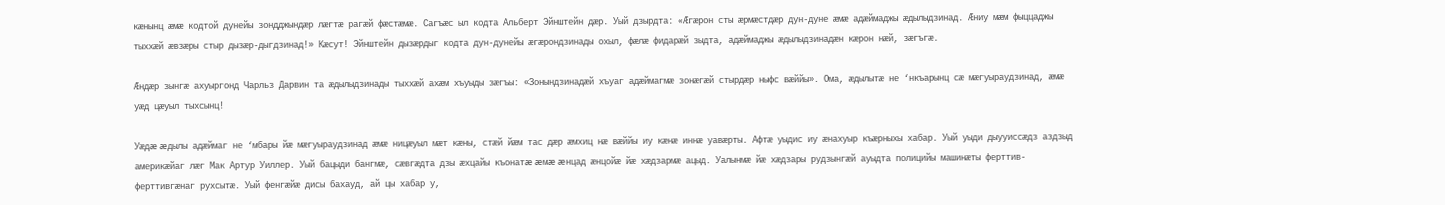кæнынц æмæ кодтой дунейы зондджындæр лæгтæ рагæй фæстæмæ. Сагъæс ыл кодта Альберт Эйнштейн дæр. Уый дзырдта: «Æгæрон сты æрмæстдæр дун-дуне æмæ адæймаджы æдылыдзинад. Æниу мæм фыццаджы тыххæй æвзæры стыр дызæр-дыгдзинад!» Кæсут! Эйнштейн дызæрдыг кодта дун-дунейы æгæрондзинады охыл, фæлæ фидарæй зыдта, адæймаджы æдылыдзинадæн кæрон нæй, зæгъгæ.

Æндæр зынгæ ахуыргонд Чарльз Дарвин та æдылыдзинады тыххæй ахæм хъуыды зæгъы: «Зонындзинадæй хъуаг адæймагмæ зонæгæй стырдæр ныфс вæййы». Ома, æдылытæ не ‘нкъарынц сæ мæгуыраудзинад, æмæ уæд цæуыл тыхсынц!

Уæдæ æдылы адæймаг не ‘мбары йæ мæгуыраудзинад æмæ ницæуыл мæт кæны, стæй йæм тас дæр æмхиц нæ вæййы иу кæнæ иннæ уавæрты. Афтæ уыдис иу æнахуыр къæрныхы хабар. Уый уыди дыууиссæдз аздзыд америкæйаг лæг Мак Артур Уиллер. Уый бацыди бангмæ, сæвгæдта дзы æхцайы къонатæ æмæ æнцад æнцойæ йæ хæдзармæ ацыд. Уалынмæ йæ хæдзары рудзынгæй ауыдта полицийы машинæты ферттив-ферттивгæнаг рухсытæ. Уый фенгæйæ дисы бахауд, ай цы хабар у,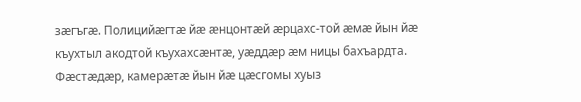зæгъгæ. Полицийæгтæ йæ æнцонтæй æрцахс-той æмæ йын йæ къухтыл акодтой къухахсæнтæ, уæддæр æм ницы бахъардта. Фæстæдæр, камерæтæ йын йæ цæсгомы хуыз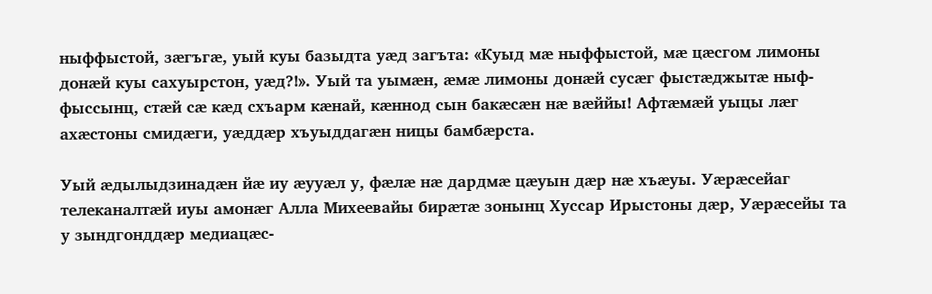ныффыстой, зæгъгæ, уый куы базыдта уæд загъта: «Куыд мæ ныффыстой, мæ цæсгом лимоны донæй куы сахуырстон, уæд?!». Уый та уымæн, æмæ лимоны донæй сусæг фыстæджытæ ныф-фыссынц, стæй сæ кæд схъарм кæнай, кæннод сын бакæсæн нæ вæййы! Афтæмæй уыцы лæг ахæстоны смидæги, уæддæр хъуыддагæн ницы бамбæрста.

Уый æдылыдзинадæн йæ иу æууæл у, фæлæ нæ дардмæ цæуын дæр нæ хъæуы. Уæрæсейаг телеканалтæй иуы амонæг Алла Михеевайы бирæтæ зонынц Хуссар Ирыстоны дæр, Уæрæсейы та у зындгонддæр медиацæс-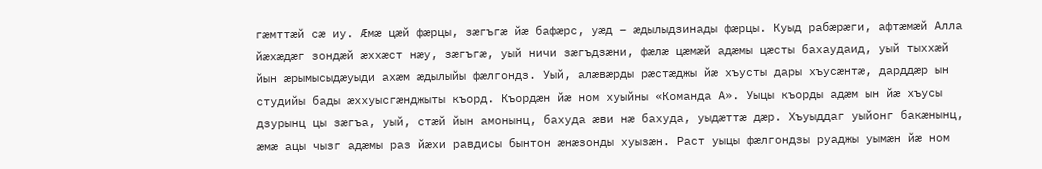гæмттæй сæ иу. Æмæ цæй фæрцы, зæгъгæ йæ бафæрс, уæд – æдылыдзинады фæрцы. Куыд рабæрæги, афтæмæй Алла йæхæдæг зондæй æххæст нæу, зæгъгæ, уый ничи зæгъдзæни, фæлæ цæмæй адæмы цæсты бахаудаид, уый тыххæй йын æрымысыдæуыди ахæм æдылыйы фæлгондз. Уый, алæвæрды рæстæджы йæ хъусты дары хъусæнтæ, дарддæр ын студийы бады æххуысгæнджыты къорд. Къордæн йæ ном хуыйны «Команда А». Уыцы къорды адæм ын йæ хъусы дзурынц цы зæгъа, уый, стæй йын амонынц, бахуда æви нæ бахуда, уыдæттæ дæр. Хъуыддаг уыйонг бакæнынц, æмæ ацы чызг адæмы раз йæхи равдисы бынтон æнæзонды хуызæн. Раст уыцы фæлгондзы руаджы уымæн йæ ном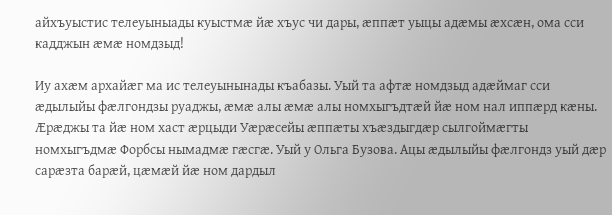айхъуыстис телеуыныады куыстмæ йæ хъус чи дары, æппæт уыцы адæмы æхсæн, ома сси кадджын æмæ номдзыд!

Иу ахæм архайæг ма ис телеуынынады къабазы. Уый та афтæ номдзыд адæймаг сси æдылыйы фæлгондзы руаджы, æмæ алы æмæ алы номхыгъдтæй йæ ном нал иппæрд кæны. Æрæджы та йæ ном хаст æрцыди Уæрæсейы æппæты хъæздыгдæр сылгоймæгты номхыгъдмæ Форбсы нымадмæ гæсгæ. Уый у Ольга Бузова. Ацы æдылыйы фæлгондз уый дæр сарæзта барæй, цæмæй йæ ном дардыл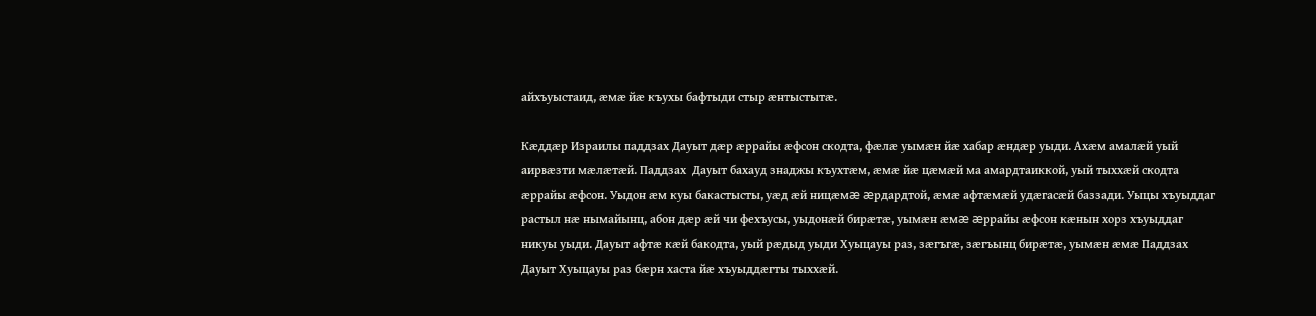айхъуыстаид, æмæ йæ къухы бафтыди стыр æнтыстытæ.

Кæддæр Израилы паддзах Дауыт дæр æррайы æфсон скодта, фæлæ уымæн йæ хабар æндæр уыди. Ахæм амалæй уый аирвæзти мæлæтæй. Паддзах  Дауыт бахауд знаджы къухтæм, æмæ йæ цæмæй ма амардтаиккой, уый тыххæй скодта æррайы æфсон. Уыдон æм куы бакастысты, уæд æй ницæмæ æрдардтой, æмæ афтæмæй удæгасæй баззади. Уыцы хъуыддаг растыл нæ нымайынц, абон дæр æй чи фехъусы, уыдонæй бирæтæ, уымæн æмæ æррайы æфсон кæнын хорз хъуыддаг никуы уыди. Дауыт афтæ кæй бакодта, уый рæдыд уыди Хуыцауы раз, зæгъгæ, зæгъынц бирæтæ, уымæн æмæ Паддзах  Дауыт Хуыцауы раз бæрн хаста йæ хъуыддæгты тыххæй.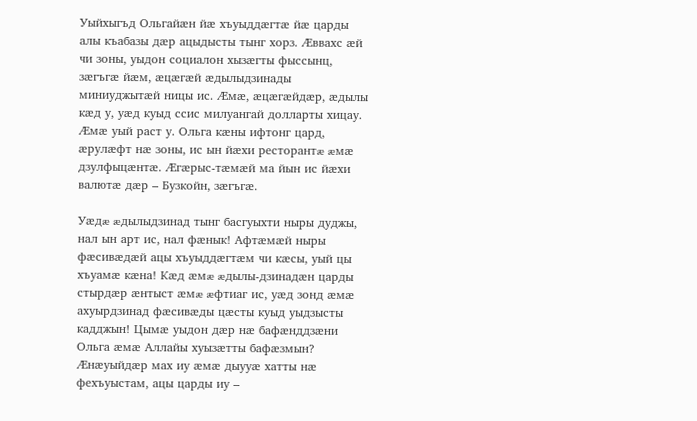Уыйхыгъд Ольгайæн йæ хъуыддæгтæ йæ царды алы къабазы дæр ацыдысты тынг хорз. Æввахс æй чи зоны, уыдон социалон хызæгты фыссынц, зæгъгæ йæм, æцæгæй æдылыдзинады миниуджытæй ницы ис. Æмæ, æцæгæйдæр, æдылы кæд у, уæд куыд ссис милуангай долларты хицау. Æмæ уый раст у. Ольга кæны ифтонг цард, æрулæфт нæ зоны, ис ын йæхи ресторантæ æмæ дзулфыцæнтæ. Æгæрыс-тæмæй ма йын ис йæхи валютæ дæр – Бузкойн, зæгъгæ.

Уæдæ æдылыдзинад тынг басгуыхти ныры дуджы, нал ын арт ис, нал фæнык! Афтæмæй ныры фæсивæдæй ацы хъуыддæгтæм чи кæсы, уый цы хъуамæ кæна! Кæд æмæ æдылы-дзинадæн царды стырдæр æнтыст æмæ æфтиаг ис, уæд зонд æмæ ахуырдзинад фæсивæды цæсты куыд уыдзысты кадджын! Цымæ уыдон дæр нæ бафæнддзæни Ольга æмæ Аллайы хуызæтты бафæзмын? Æнæуыйдæр мах иу æмæ дыууæ хатты нæ фехъуыстам, ацы царды иу –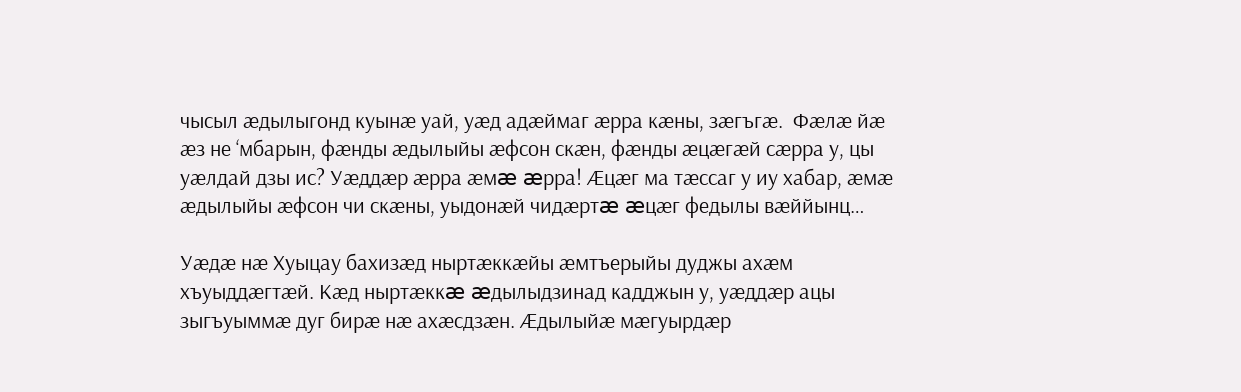чысыл æдылыгонд куынæ уай, уæд адæймаг æрра кæны, зæгъгæ.  Фæлæ йæ æз не ‘мбарын, фæнды æдылыйы æфсон скæн, фæнды æцæгæй сæрра у, цы уæлдай дзы ис? Уæддæр æрра æмæ æрра! Æцæг ма тæссаг у иу хабар, æмæ æдылыйы æфсон чи скæны, уыдонæй чидæртæ æцæг федылы вæййынц…

Уæдæ нæ Хуыцау бахизæд ныртæккæйы æмтъерыйы дуджы ахæм хъуыддæгтæй. Кæд ныртæккæ æдылыдзинад кадджын у, уæддæр ацы зыгъуыммæ дуг бирæ нæ ахæсдзæн. Æдылыйæ мæгуырдæр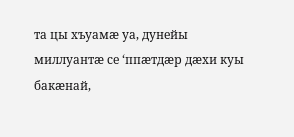та цы хъуамæ уа, дунейы миллуантæ се ‘ппæтдæр дæхи куы бакæнай,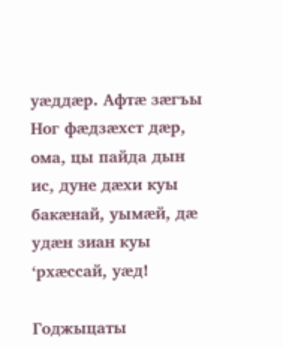уæддæр. Афтæ зæгъы Ног фæдзæхст дæр, ома, цы пайда дын ис, дуне дæхи куы бакæнай, уымæй, дæ удæн зиан куы ‘рхæссай, уæд!

Годжыцаты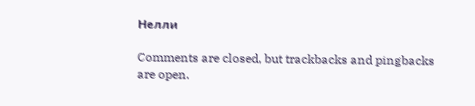Нелли

Comments are closed, but trackbacks and pingbacks are open.